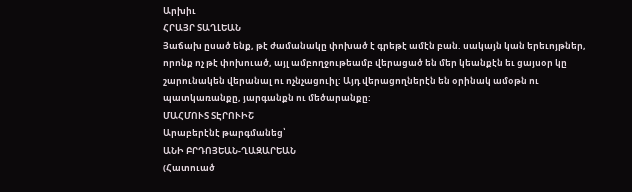Արխիւ
ՀՐԱՅՐ ՏԱՂԼԵԱՆ
Յաճախ ըսած ենք, թէ ժամանակը փոխած է գրեթէ ամէն բան. սակայն կան երեւոյթներ, որոնք ոչ թէ փոխուած, այլ ամբողջութեամբ վերացած են մեր կեանքէն եւ ցայսօր կը շարունակեն վերանալ ու ոչնչացուիլ: Այդ վերացողներէն են օրինակ ամօթն ու պատկառանքը, յարգանքն ու մեծարանքը:
ՄԱՀՄՈՒՏ ՏԷՐՈՒԻՇ
Արաբերէնէ թարգմանեց՝
ԱՆԻ ԲՐԴՈՅԵԱՆ-ՂԱԶԱՐԵԱՆ
(Հատուած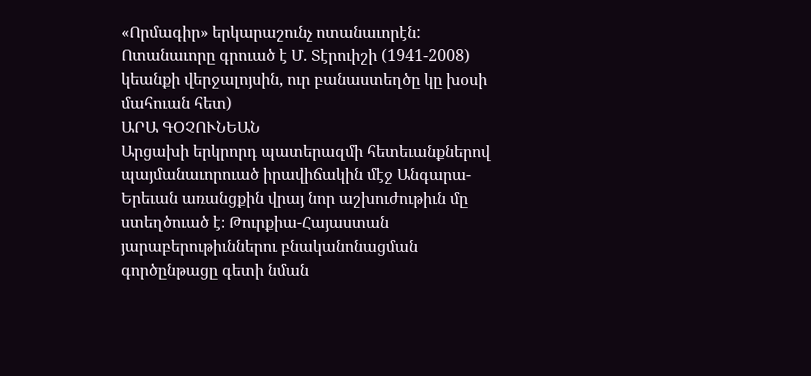«Որմագիր» երկարաշունչ ոտանաւորէն: Ոտանաւորը գրուած է Մ. Տէրուիշի (1941-2008) կեանքի վերջալոյսին, ուր բանաստեղծը կը խօսի մահուան հետ)
ԱՐԱ ԳՕՉՈՒՆԵԱՆ
Արցախի երկրորդ պատերազմի հետեւանքներով պայմանաւորուած իրավիճակին մէջ Անգարա-Երեւան առանցքին վրայ նոր աշխուժութիւն մը ստեղծուած է։ Թուրքիա-Հայաստան յարաբերութիւններու բնականոնացման գործընթացը գետի նման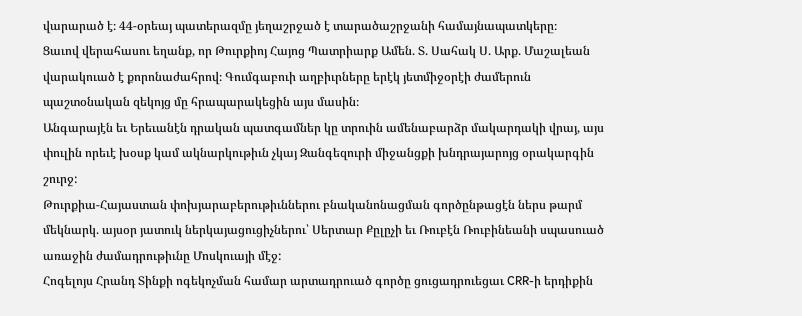վարարած է։ 44-օրեայ պատերազմը յեղաշրջած է տարածաշրջանի համայնապատկերը։
Ցաւով վերահասու եղանք, որ Թուրքիոյ Հայոց Պատրիարք Ամեն. Տ. Սահակ Ս. Արք. Մաշալեան վարակուած է քորոնաժահրով։ Գումգաբուի աղբիւրները երէկ յետմիջօրէի ժամերուն պաշտօնական զեկոյց մը հրապարակեցին այս մասին։
Անգարայէն եւ Երեւանէն դրական պատգամներ կը տրուին ամենաբարձր մակարդակի վրայ, այս փուլին որեւէ խօսք կամ ակնարկութիւն չկայ Զանգեզուրի միջանցքի խնդրայարոյց օրակարգին շուրջ:
Թուրքիա-Հայաստան փոխյարաբերութիւններու բնականոնացման գործընթացէն ներս թարմ մեկնարկ. այսօր յատուկ ներկայացուցիչներու՝ Սերտար Քըլըչի եւ Ռուբէն Ռուբինեանի սպասուած առաջին ժամադրութիւնը Մոսկուայի մէջ:
Հոգելոյս Հրանդ Տինքի ոգեկոչման համար արտադրուած գործը ցուցադրուեցաւ CRR-ի երդիքին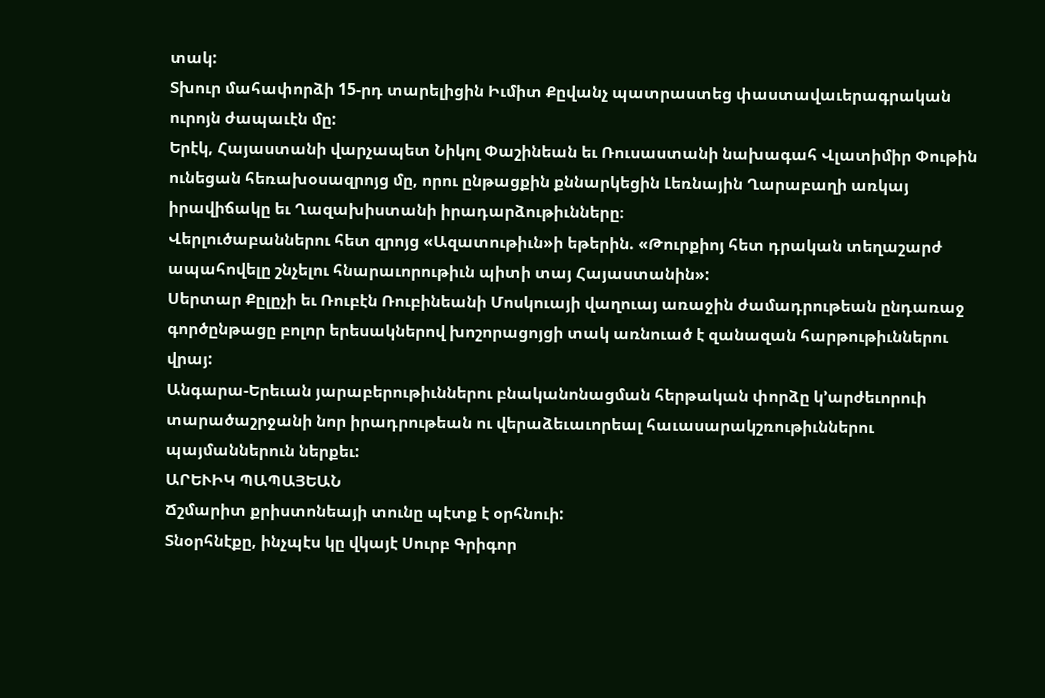տակ:
Տխուր մահափորձի 15-րդ տարելիցին Իւմիտ Քըվանչ պատրաստեց փաստավաւերագրական ուրոյն ժապաւէն մը:
Երէկ, Հայաստանի վարչապետ Նիկոլ Փաշինեան եւ Ռուսաստանի նախագահ Վլատիմիր Փութին ունեցան հեռախօսազրոյց մը, որու ընթացքին քննարկեցին Լեռնային Ղարաբաղի առկայ իրավիճակը եւ Ղազախիստանի իրադարձութիւնները։
Վերլուծաբաններու հետ զրոյց «Ազատութիւն»ի եթերին. «Թուրքիոյ հետ դրական տեղաշարժ ապահովելը շնչելու հնարաւորութիւն պիտի տայ Հայաստանին»:
Սերտար Քըլըչի եւ Ռուբէն Ռուբինեանի Մոսկուայի վաղուայ առաջին ժամադրութեան ընդառաջ գործընթացը բոլոր երեսակներով խոշորացոյցի տակ առնուած է զանազան հարթութիւններու վրայ:
Անգարա-Երեւան յարաբերութիւններու բնականոնացման հերթական փորձը կ՚արժեւորուի տարածաշրջանի նոր իրադրութեան ու վերաձեւաւորեալ հաւասարակշռութիւններու պայմաններուն ներքեւ:
ԱՐԵՒԻԿ ՊԱՊԱՅԵԱՆ
Ճշմարիտ քրիստոնեայի տունը պէտք է օրհնուի:
Տնօրհնէքը, ինչպէս կը վկայէ Սուրբ Գրիգոր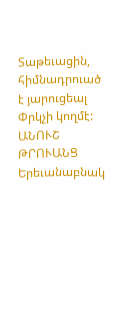Տաթեւացին, հիմնադրուած է յարուցեալ Փրկչի կողմէ:
ԱՆՈՒՇ ԹՐՈՒԱՆՑ
Երեւանաբնակ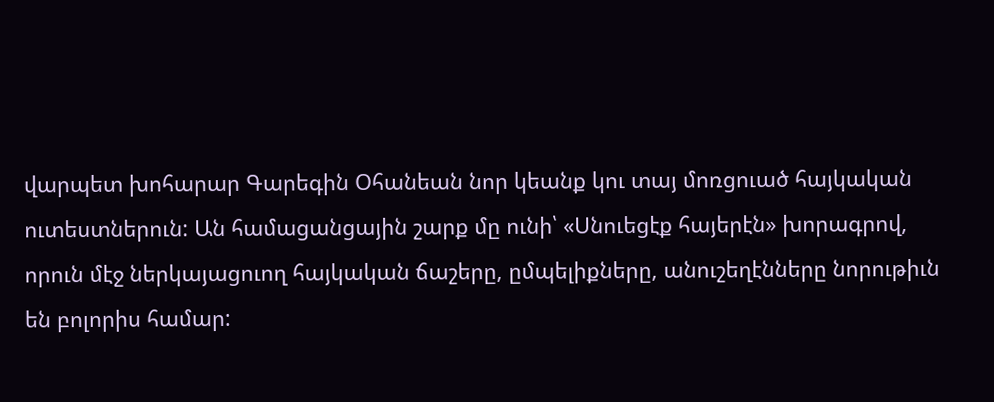վարպետ խոհարար Գարեգին Օհանեան նոր կեանք կու տայ մոռցուած հայկական ուտեստներուն: Ան համացանցային շարք մը ունի՝ «Սնուեցէք հայերէն» խորագրով, որուն մէջ ներկայացուող հայկական ճաշերը, ըմպելիքները, անուշեղէնները նորութիւն են բոլորիս համար: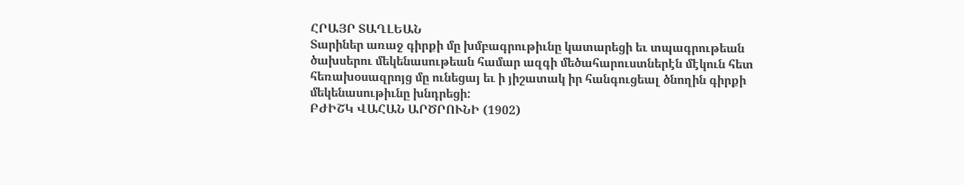ՀՐԱՅՐ ՏԱՂԼԵԱՆ
Տարիներ առաջ գիրքի մը խմբագրութիւնը կատարեցի եւ տպագրութեան ծախսերու մեկենասութեան համար ազգի մեծահարուստներէն մէկուն հետ հեռախօսազրոյց մը ունեցայ եւ ի յիշատակ իր հանգուցեալ ծնողին գիրքի մեկենասութիւնը խնդրեցի:
ԲԺԻՇԿ ՎԱՀԱՆ ԱՐԾՐՈՒՆԻ (1902)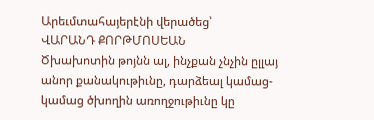Արեւմտահայերէնի վերածեց՝
ՎԱՐԱՆԴ ՔՈՐԹՄՈՍԵԱՆ
Ծխախոտին թոյնն ալ, ինչքան չնչին ըլլայ անոր քանակութիւնը, դարձեալ կամաց-կամաց ծխողին առողջութիւնը կը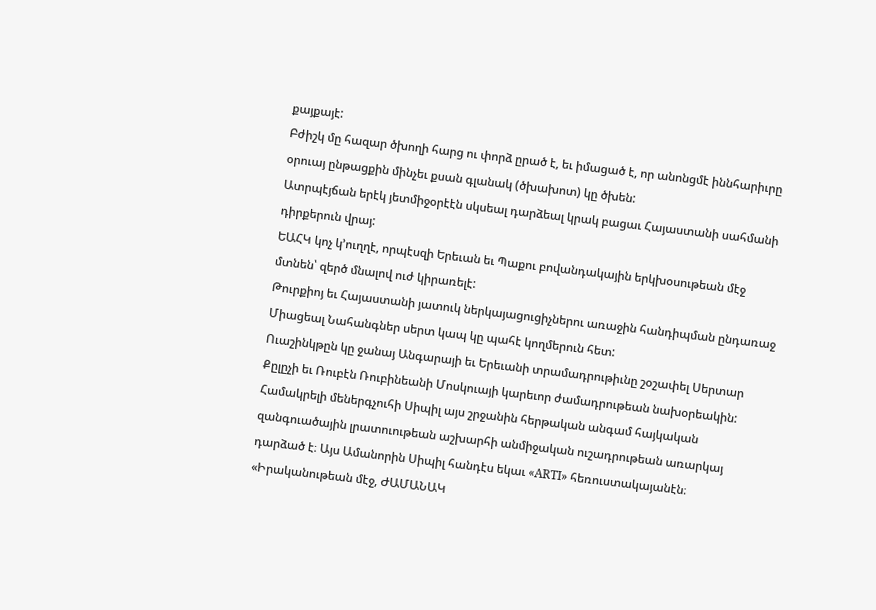քայքայէ:
Բժիշկ մը հազար ծխողի հարց ու փորձ ըրած է, եւ իմացած է, որ անոնցմէ իննհարիւրը օրուայ ընթացքին մինչեւ քսան գլանակ (ծխախոտ) կը ծխեն:
Ատրպէյճան երէկ յետմիջօրէէն սկսեալ դարձեալ կրակ բացաւ Հայաստանի սահմանի դիրքերուն վրայ:
ԵԱՀԿ կոչ կ՚ուղղէ, որպէսզի Երեւան եւ Պաքու բովանդակային երկխօսութեան մէջ մտնեն՝ զերծ մնալով ուժ կիրառելէ:
Թուրքիոյ եւ Հայաստանի յատուկ ներկայացուցիչներու առաջին հանդիպման ընդառաջ Միացեալ Նահանգներ սերտ կապ կը պահէ կողմերուն հետ:
Ուաշինկթըն կը ջանայ Անգարայի եւ Երեւանի տրամադրութիւնը շօշափել Սերտար Քըլըչի եւ Ռուբէն Ռուբինեանի Մոսկուայի կարեւոր ժամադրութեան նախօրեակին:
Համակրելի մեներգչուհի Սիպիլ այս շրջանին հերթական անգամ հայկական զանգուածային լրատուութեան աշխարհի անմիջական ուշադրութեան առարկայ դարձած է։ Այս Ամանորին Սիպիլ հանդէս եկաւ «ARTI» հեռուստակայանէն։
«Իրականութեան մէջ, ԺԱՄԱՆԱԿ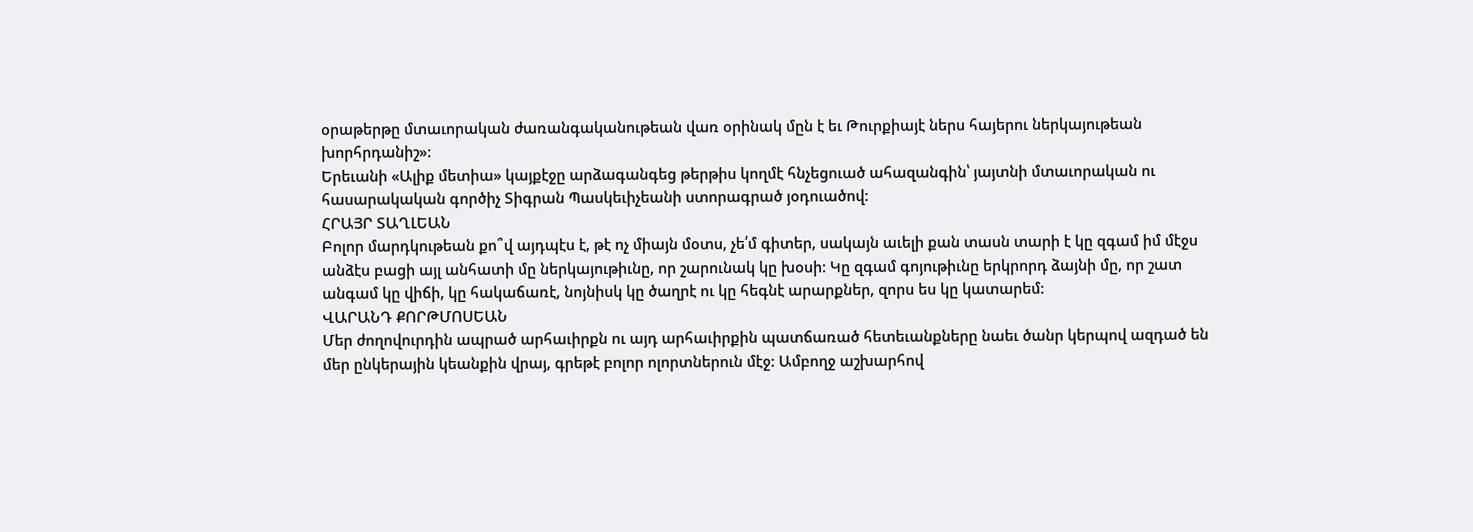օրաթերթը մտաւորական ժառանգականութեան վառ օրինակ մըն է եւ Թուրքիայէ ներս հայերու ներկայութեան խորհրդանիշ»:
Երեւանի «Ալիք մետիա» կայքէջը արձագանգեց թերթիս կողմէ հնչեցուած ահազանգին՝ յայտնի մտաւորական ու հասարակական գործիչ Տիգրան Պասկեւիչեանի ստորագրած յօդուածով:
ՀՐԱՅՐ ՏԱՂԼԵԱՆ
Բոլոր մարդկութեան քո՞վ այդպէս է, թէ ոչ միայն մօտս, չե՛մ գիտեր, սակայն աւելի քան տասն տարի է կը զգամ իմ մէջս անձէս բացի այլ անհատի մը ներկայութիւնը, որ շարունակ կը խօսի: Կը զգամ գոյութիւնը երկրորդ ձայնի մը, որ շատ անգամ կը վիճի, կը հակաճառէ, նոյնիսկ կը ծաղրէ ու կը հեգնէ արարքներ, զորս ես կը կատարեմ:
ՎԱՐԱՆԴ ՔՈՐԹՄՈՍԵԱՆ
Մեր ժողովուրդին ապրած արհաւիրքն ու այդ արհաւիրքին պատճառած հետեւանքները նաեւ ծանր կերպով ազդած են մեր ընկերային կեանքին վրայ, գրեթէ բոլոր ոլորտներուն մէջ: Ամբողջ աշխարհով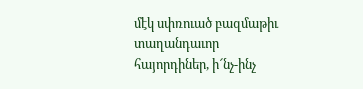մէկ սփռուած բազմաթիւ տաղանդաւոր հայորդիներ, ի՜նչ-ինչ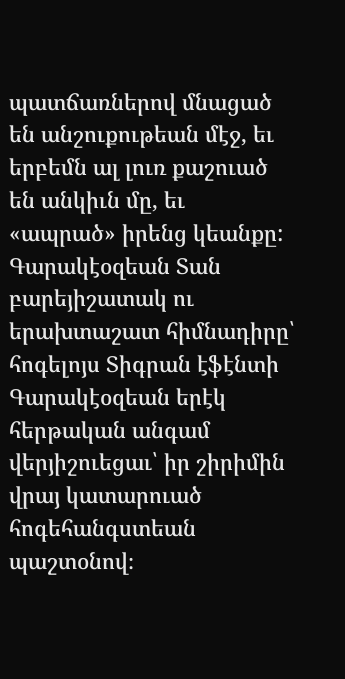պատճառներով մնացած են անշուքութեան մէջ, եւ երբեմն ալ լուռ քաշուած են անկիւն մը, եւ «ապրած» իրենց կեանքը:
Գարակէօզեան Տան բարեյիշատակ ու երախտաշատ հիմնադիրը՝ հոգելոյս Տիգրան էֆէնտի Գարակէօզեան երէկ հերթական անգամ վերյիշուեցաւ՝ իր շիրիմին վրայ կատարուած հոգեհանգստեան պաշտօնով։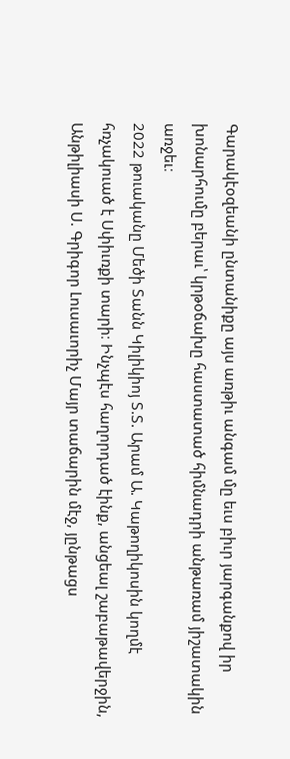Գարակէօզեանի ընտանիքը այս առթիւ անգամ մը եւս բիւր յարգանքով իր խոնարհումը բերաւ՝ կրթօճախը հաստատած հիմնադրի անթառամ յիշատակին առջեւ։
2022 թուականը Մեծի Տանն Կիլիկիոյ Տ.Տ. Արամ Ա. Կաթողիկոսին կողմէ հռչակուած է Սփիւռքի տարի։ Ինչպէս հաղորդած էինք, անցեալ շաբաթավերջին, Անթիլիասի Ս. Գրիգոր Լուսաւորիչ Մայր տաճարին մէջ, յընթացս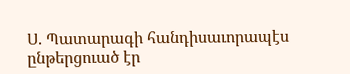Ս. Պատարագի հանդիսաւորապէս ընթերցուած էր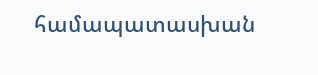համապատասխան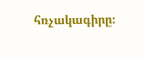հռչակագիրը։